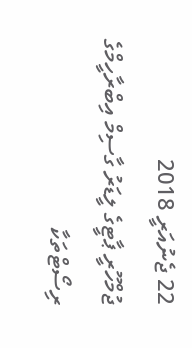22 ޖެނުއަރީ 2018
ޖުމްހޫރީ ޕާޓީގެ ލީޑަރު ގާސިމް އިބްރާހީމްގެ ރިސޯޓްތަކާ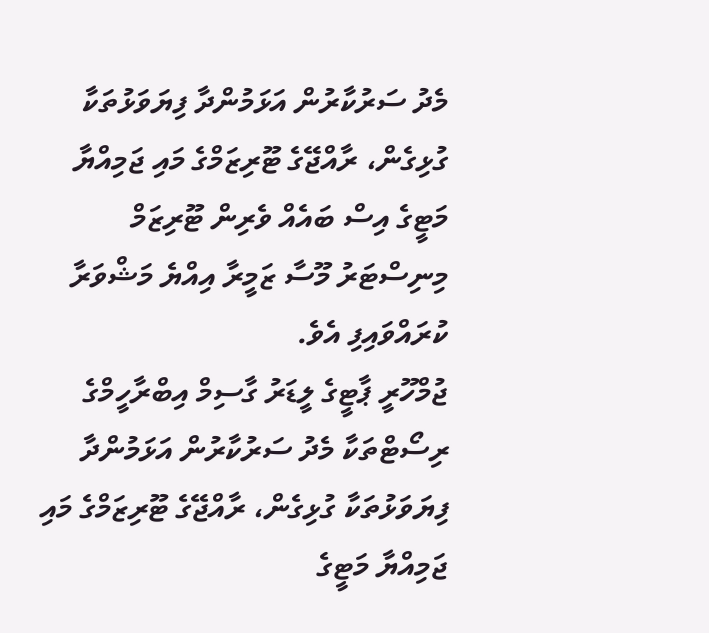މެދު ސަރުކާރުން އަޅަމުންދާ ފިޔަވަޅުތަކާ ގުޅިގެން، ރާއްޖޭގެ ޓޫރިޒަމްގެ މައި ޖަމިއްޔާ މަޓީގެ އިސް ބައެއް ވެރިން ޓޫރިޒަމް މިނިސްޓަރު މޫސާ ޒަމީރާ އިއްޔެ މަޝްވަރާ ކުރައްވައިފި އެވެ.
ޖުމްހޫރީ ޕާޓީގެ ލީޑަރު ގާސިމް އިބްރާހީމްގެ ރިސޯޓްތަކާ މެދު ސަރުކާރުން އަޅަމުންދާ ފިޔަވަޅުތަކާ ގުޅިގެން، ރާއްޖޭގެ ޓޫރިޒަމްގެ މައި ޖަމިއްޔާ މަޓީގެ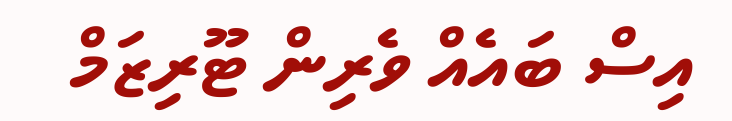އިސް ބައެއް ވެރިން ޓޫރިޒަމް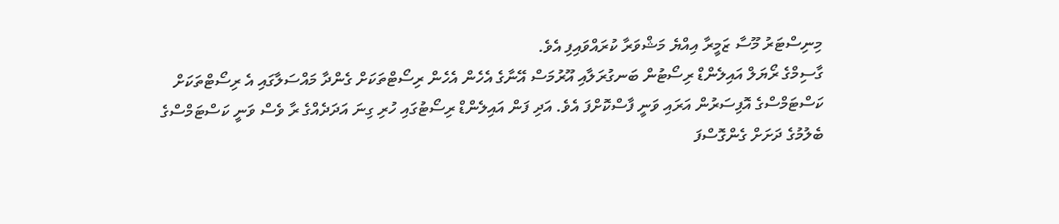މިނިސްޓަރު މޫސާ ޒަމީރާ އިއްޔެ މަޝްވަރާ ކުރައްވައިފި އެވެ.
ގާސިމްގެ ރޯޔަލް އައިލެންޑް ރިސޯޓުން ބަނގުރަލާއި އޫރުމަސް އޭނާގެ އެހެން އެހެން ރިސޯޓްތަކަށް ގެންދާ މައްސަލާގައި އެ ރިސޯޓްތަކަށް ކަސްޓަމްސްގެ އޮފިސަރުން އަރައި ވަނީ ފާސްކޮށްފަ އެވެ. އަދި ފަން އައިލެންޑް ރިސޯޓުގައި ހުރި ގިނަ އަދަދެއްގެ ރާ ވެސް ވަނީ ކަސްޓަމްސްގެ ބެލުމުގެ ދަށަށް ގެންގޮސްފަ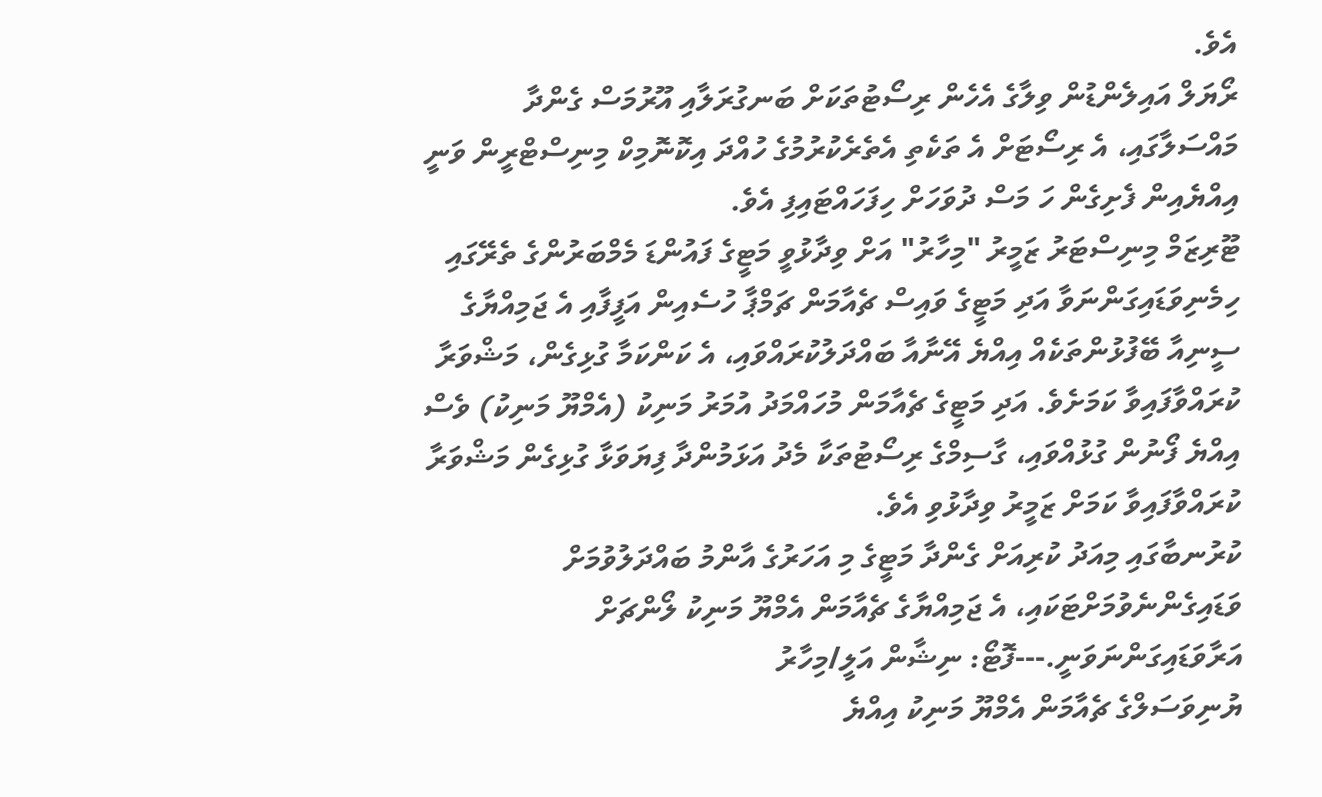އެވެ.
ރޯޔަލް އައިލެންޑުން ވިލާގެ އެހެން ރިސޯޓުތަކަށް ބަނގުރަލާއި އޫރުމަސް ގެންދާ މައްސަލާގައި، އެ ރިސޯޓަށް އެ ތަކެތި އެތެރެކުރުމުގެ ހުއްދަ އިކޮނޮމިކް މިނިސްޓްރީން ވަނީ އިއްޔެއިން ފެށިގެން ހަ މަސް ދުވަހަށް ހިފަހައްޓައިފި އެވެ.
ޓޫރިޒަމް މިނިސްޓަރު ޒަމީރު "މިހާރު" އަށް ވިދާޅުވީ މަޓީގެ ފައުންޑަ މެމްބަރުންގެ ތެރޭގައި ހިމެނިވަޑައިގަންނަވާ އަދި މަޓީގެ ވައިސް ޗެއާމަން ޗަމްޕާ ހުސެއިން އަފީފާއި އެ ޖަމިއްޔާގެ ސީނިއާ ބޭފުޅުންތަކެއް އިއްޔެ އޭނާއާ ބައްދަލުކުރައްވައި، އެ ކަންކަމާ ގުޅިގެން، މަޝްވަރާ ކުރައްވާފައިވާ ކަމަށެވެ. އަދި މަޓީގެ ޗެއާމަން މުހައްމަދު އުމަރު މަނިކު (އެމްޔޫ މަނިކު) ވެސް އިއްޔެ ފޯނުން ގުޅުއްވައި، ގާސިމްގެ ރިސޯޓުތަކާ މެދު އަޅަމުންދާ ފިޔަވަޅާ ގުޅިގެން މަޝްވަރާ ކުރައްވާފައިވާ ކަމަށް ޒަމީރު ވިދާޅުވި އެވެ.
ކުރުނބާގައި މިއަދު ކުރިއަށް ގެންދާ މަޓީގެ މި އަހަރުގެ އާންމު ބައްދަލުވުމަށް ވަޑައިގެންނެވުމަށްޓަކައި، އެ ޖަމިއްޔާގެ ޗެއާމަން އެމްޔޫ މަނިކު ލޯންޗަށް އަރާވަޑައިގަންނަވަނީ.---ފޮޓޯ: ނިޝާން އަލީ/މިހާރު
ޔުނިވަސަލްގެ ޗެއާމަން އެމްޔޫ މަނިކު އިއްޔެ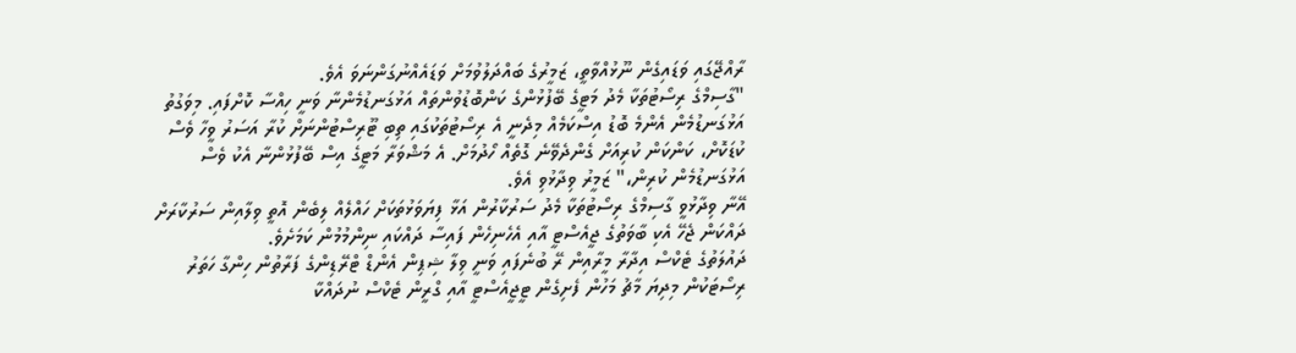ރާއްޖޭގައި ވަޑައިގެން ނޫޅުއްވާތީ، ޒަމީރުގެ ބައްދަލުވުމަށް ވަޑައެއްނުގަންނަވަ އެވެ.
"ގާސިމްގެ ރިސޯޓުތަކާ މެދު މަޓީގެ ބޭފުޅުންގެ ކަންބޮޑުވުންތައް އަޅުގަނޑުމެންނާ ވަނީ ހިއްސާ ކޮށްފައި. މިވަގުތު އަޅުގަނޑުމެން އެންމެ ބޮޑު އިސްކަމެއް މިދެނީ އެ ރިސޯޓުތަކުގައި ތިބި ޓޫރިސްޓުންނަށް ކުރާ އަސަރު ވީހާ ވެސް ކުޑަކޮށް، ކަންކަން ކުރިއަށް ގެންދެވޭނެ ގޮތެއް ހޯދުމަށް. އެ މަޝްވަރާ މަޓީގެ އިސް ބޭފުޅުންނާ އެކު ވެސް އަޅުގަނޑުމެން ކުރިން،" ޒަމީރު ވިދާޅުވި އެވެ.
އޭނާ ވިދާޅުވީ ގާސިމްގެ ރިސޯޓުތަކާ މެދު ސަރުކާރުން އަޅާ ފިޔަވަޅުތަކަށް ހައްލެއް ލިބެން އޮތީ ވިލާއިން ސަރުކާރަށް ދައްކަން ޖެހޭ އެކި ބާވަތުގެ ޖީއެސްޓީ އާއި އެހެނިހެން ފައިސާ ދައްކައި ނިންމުމުން ކަމަށެވެ.
ދައުލަތުގެ ޓެކްސް އިދާރާ މީރާއިން ރޭ ބުނެފައި ވަނީ ވިލާ ޝިޕިން އެންޑް ޓްރޭޑިންގެ ފަރާތުން ހިންގާ ހަތަރު ރިސޯޓަކުން މިދިޔަ މާޗު މަހުން ފެށިގެން ޓީޖީއެސްޓީ އާއި ގްރީން ޓެކްސް ނުދައްކާ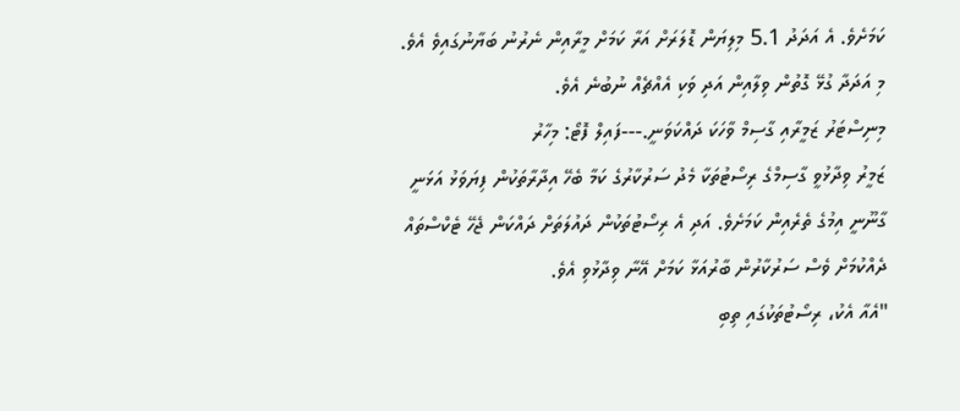ކަމަށެވެ. އެ އަދަދު 5.1 މިލިޔަން ޑޮލަރަށް އަރާ ކަމަށް މީރާއިން ނެރުނު ބަޔާނުގައިވެ އެވެ.
މި އަދަދާ ގުޅޭ ގޮތުން ވިލާއިން އަދި ވަކި އެއްޗެއް ނުބުނެ އެވެ.
މިނިސްޓަރު ޒަމީރާއި ގާސިމް ވާހަކަ ދައްކަވަނީ.---ފައިލް ފޮޓޯ: މިހާރު
ޒަމީރު ވިދާޅުވީ ގާސިމްގެ ރިސޯޓުތަކާ މެދު ސަރުކާރުގެ ކަމާ ބެހޭ އިދާރާތަކުން ފިޔަވަޅު އަޅަނީ ގާނޫނީ އިމުގެ ތެރެއިން ކަމަށެވެ. އަދި އެ ރިސޯޓުތަކުން ދައުލަތަށް ދައްކަން ޖެހޭ ޓެކްސްތައް ދެއްކުމަށް ވެސް ސަރުކާރުން ބާރުއަޅާ ކަމަށް އޭނާ ވިދާޅުވި އެވެ.
"އެއާ އެކު، ރިސޯޓުތަކުގައި ތިބި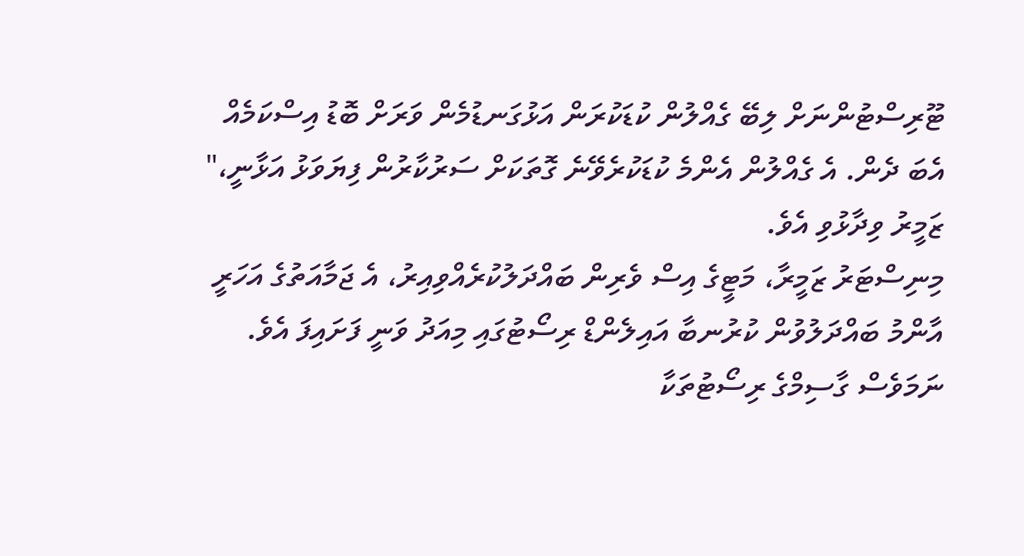ޓޫރިސްޓުންނަށް ލިބޭ ގެއްލުން ކުޑަކުރަން އަޅުގަނޑުމެން ވަރަށް ބޮޑު އިސްކަމެއް އެބަ ދެން. އެ ގެއްލުން އެންމެ ކުޑަކުރެވޭނެ ގޮތަކަށް ސަރުކާރުން ފިޔަވަޅު އަޅާނީ،" ޒަމީރު ވިދާޅުވި އެވެ.
މިނިސްޓަރު ޒަމީރާ، މަޓީގެ އިސް ވެރިން ބައްދަލުކުރެއްވިއިރު، އެ ޖަމާއަތުގެ އަހަރީ އާންމު ބައްދަލުވުން ކުރުނބާ އައިލެންޑް ރިސޯޓުގައި މިއަދު ވަނީ ފަށައިފަ އެވެ.
ނަމަވެސް ގާސިމްގެ ރިސޯޓުތަކާ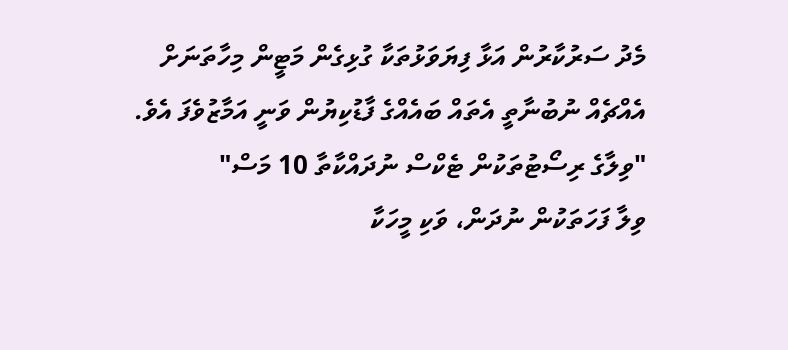މެދު ސަރުކާރުން އަޅާ ފިޔަވަޅުތަކާ ގުޅިގެން މަޓީން މިހާތަނަށް އެއްޗެއް ނުބުނާތީ އެތައް ބައެއްގެ ފާޑުކިޔުން ވަނީ އަމާޒުވެފަ އެވެ.
"ވިލާގެ ރިސޯޓުތަކުން ޓެކްސް ނުދައްކާތާ 10 މަސް"
ވިލާ ފަހަތަކުން ނުދަން، ވަކި މީހަކާ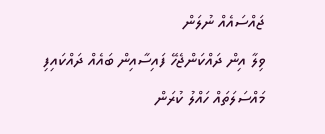ޖައްސައެއް ނުލަން
ވިލާ އިން ދައްކަންޖެހޭ ފައިސާއިން ބައެއް ދައްކައިފި
މައްސަލަތައް ހައްލު ކުރަން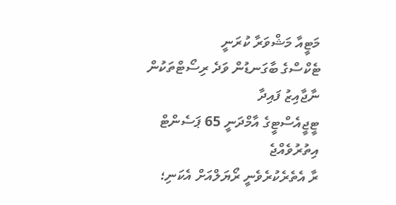މަޓީއާ މަޝްވަރާ ކުރަނީ
ޓެކްސްގެ ބާގަނޑުން ވަދެ ރިސޯޓްތަކުން ނާޖާއިޒު ފައިދާ
ޓީޖީއެސްޓީގެ އާމްދަނީ 65 ޕަސެންޓް އިތުރުވެއްޖެ
ރާ އެތެރެކުރެވެނީ ރޯޔަލްއަށް އެކަނި؛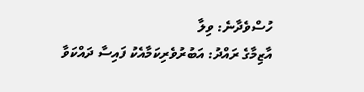ހުސްވެދާނެ: ވިލާ
އާޒިމާގެ ރައްދު: އަބުރުވެރިކަމާއެކު ފައިސާ ދައްކަވާ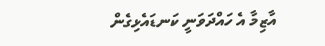އާޒިމާ އެ ހައްދަވަނީ ކަނޑައެޅިގެން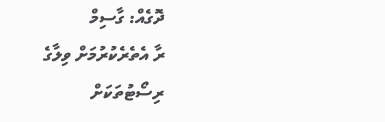ދޮގެއް: ގާސިމް
ރާ އެތެރެކުރުމަށް ވިލާގެ ރިސޯޓުތަކަށް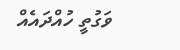ވަގުތީ ހުއްދައެއް